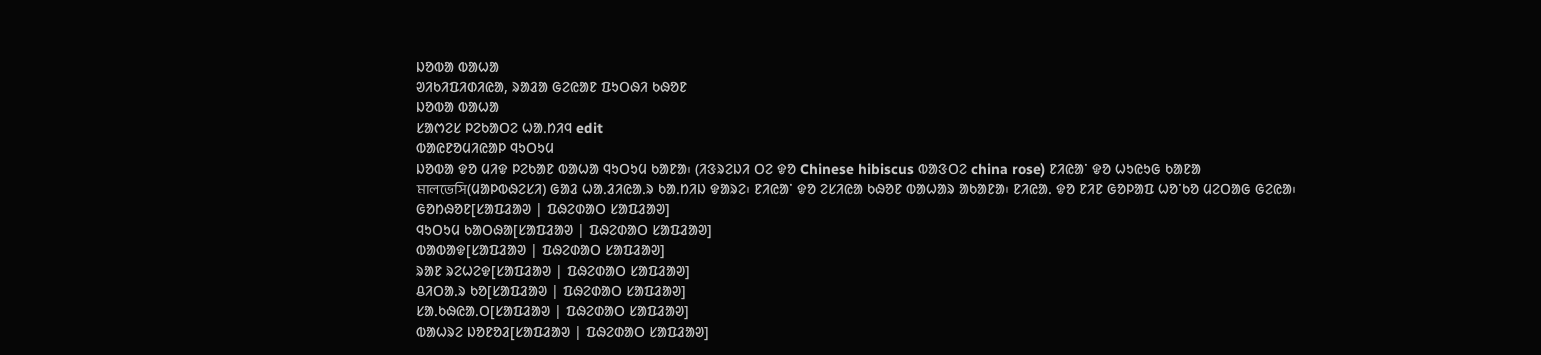ᱡᱚᱵᱟ ᱵᱟᱦᱟ
ᱣᱤᱠᱤᱯᱤᱰᱤᱭᱟ, ᱨᱟᱲᱟ ᱜᱮᱭᱟᱱ ᱯᱩᱛᱷᱤ ᱠᱷᱚᱱ
ᱡᱚᱵᱟ ᱵᱟᱦᱟ
ᱥᱟᱬᱮᱥ ᱞᱮᱠᱟᱛᱮ ᱦᱟᱹᱴᱤᱧ edit
ᱵᱟᱭᱱᱚᱢᱤᱭᱟᱞ ᱧᱩᱛᱩᱢ
ᱡᱚᱵᱟ ᱫᱚ ᱢᱤᱫ ᱞᱮᱠᱟᱱ ᱵᱟᱦᱟ ᱧᱩᱛᱩᱢ ᱠᱟᱱᱟ᱾ (ᱤᱝᱨᱮᱡᱤ ᱛᱮ ᱫᱚ Chinese hibiscus ᱵᱟᱝᱛᱮ china rose) ᱱᱤᱭᱟᱸ ᱫᱚ ᱦᱩᱭᱩᱜ ᱠᱟᱱᱟ মালভেসি(ᱢᱟᱞᱵᱷᱮᱥᱤ) ᱜᱟᱲ ᱦᱟᱹᱲᱤᱭᱟᱹᱨ ᱠᱟᱹᱴᱤᱡ ᱫᱟᱨᱮ᱾ ᱱᱤᱭᱟᱸ ᱫᱚ ᱮᱥᱤᱭᱟ ᱠᱷᱚᱱ ᱵᱟᱦᱟᱨ ᱟᱠᱟᱱᱟ᱾ ᱱᱤᱭᱟᱹ ᱫᱚ ᱱᱤᱱ ᱜᱚᱞᱟᱯ ᱦᱚᱸᱠᱚ ᱢᱮᱛᱟᱜ ᱜᱮᱭᱟ᱾
ᱜᱚᱴᱷᱚᱱ[ᱥᱟᱯᱲᱟᱣ | ᱯᱷᱮᱰᱟᱛ ᱥᱟᱯᱲᱟᱣ]
ᱧᱩᱛᱩᱢ ᱠᱟᱛᱷᱟ[ᱥᱟᱯᱲᱟᱣ | ᱯᱷᱮᱰᱟᱛ ᱥᱟᱯᱲᱟᱣ]
ᱵᱟᱵᱟᱫ[ᱥᱟᱯᱲᱟᱣ | ᱯᱷᱮᱰᱟᱛ ᱥᱟᱯᱲᱟᱣ]
ᱨᱟᱱ ᱨᱮᱦᱮᱫ[ᱥᱟᱯᱲᱟᱣ | ᱯᱷᱮᱰᱟᱛ ᱥᱟᱯᱲᱟᱣ]
ᱪᱤᱛᱟᱹᱨ ᱠᱚ[ᱥᱟᱯᱲᱟᱣ | ᱯᱷᱮᱰᱟᱛ ᱥᱟᱯᱲᱟᱣ]
ᱥᱟᱹᱠᱷᱭᱟᱹᱛ[ᱥᱟᱯᱲᱟᱣ | ᱯᱷᱮᱰᱟᱛ ᱥᱟᱯᱲᱟᱣ]
ᱵᱟᱦᱨᱮ ᱡᱚᱱᱚᱲ[ᱥᱟᱯᱲᱟᱣ | ᱯᱷᱮᱰᱟᱛ ᱥᱟᱯᱲᱟᱣ]